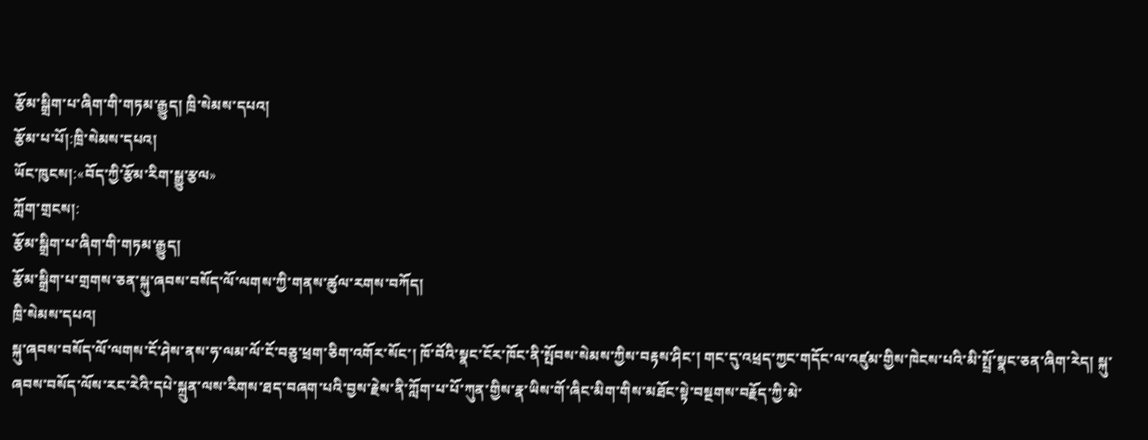རྩོམ་སྒྲིག་པ་ཞིག་གི་གཏམ་རྒྱུད། ཁྲི་སེམས་དཔའ།
རྩོམ་པ་པོ།:ཁྲི་སེམས་དཔའ།
ཡོང་ཁུངས།:«བོད་ཀྱི་རྩོམ་རིག་སྒྱུ་རྩལ»
ཀློག་གྲངས།:
རྩོམ་སྒྲིག་པ་ཞིག་གི་གཏམ་རྒྱུད།
རྩོམ་སྒྲིག་པ་གྲགས་ཅན་སྐུ་ཞབས་བསོད་ལོ་ལགས་ཀྱི་གནས་ཚུལ་རགས་བཀོད།
ཁྲི་སེམས་དཔའ།
སྐུ་ཞབས་བསོད་ལོ་ལགས་ངོ་ཤེས་ནས་ཧ་ལམ་ལོ་ངོ་བཅུ་ཕྲག་ཅིག་འགོར་སོང་། ཁོ་བོའི་སྣང་ངོར་ཁོང་ནི་སྤོབས་སེམས་ཀྱིས་བརྟས་ཤིང་། གང་དུ་འཕྲད་ཀྱང་གདོང་ལ་འཛུམ་གྱིས་ཁེངས་པའི་མི་སྤྲོ་སྣང་ཅན་ཞིག་རེད། སྐུ་ཞབས་བསོད་ལོས་རང་རེའི་དཔེ་སྐྲུན་ལས་རིགས་ཐད་བཞག་པའི་བྱས་རྗེས་ནི་ཀློག་པ་པོ་ཀུན་གྱིས་རྣ་ཡིས་གོ་ཞིང་མིག་གིས་མཐོང་སྟེ་བསྔགས་བརྗོད་ཀྱི་མེ་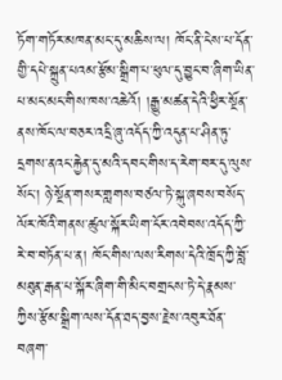ཏོག་གཏོར་མཁན་མང་དུ་མཆིས་ལ། ཁོང་ནི་ངེས་པ་དོན་གྱི་དཔེ་སྐྲུན་པའམ་རྩོམ་སྒྲིག་པ་ཕུལ་དུ་བྱུང་བ་ཞིག་ཡིན་པ་མང་མང་གིས་ཁས་འཆེའོ། །རྒྱུ་མཚན་དེའི་ཕྱིར་སྔོན་ནས་ཁོང་ལ་བཅར་འདྲི་ཞུ་འདོད་ཀྱི་འདུན་པ་ཤིན་ཏུ་དྲགས་ནའང་རྐྱེན་དུ་མའི་དབང་གིས་ད་རེག་བར་དུ་ལུས་སོང་། ཉེ་སྔོན་གསར་གླགས་བཙལ་ཏེ་སྐུ་ཞབས་བསོད་ལོར་ཁོའི་གནས་ཚུལ་སྐོར་ཡིག་ངོར་འབེབས་འདོད་ཀྱི་རེ་བ་བཏོན་པ་ན། ཁོང་གིས་ལས་རིགས་དེའི་ཁྲོད་ཀྱི་བློ་མཐུན་རྒན་པ་སྐོར་ཞིག་གི་མིང་བགྲངས་ཏེ་དེ་རྣམས་ཀྱིས་རྩོམ་སྒྲིག་ལས་དོན་ཐད་བྱས་རྗེས་འབུར་ཐོན་བཞག་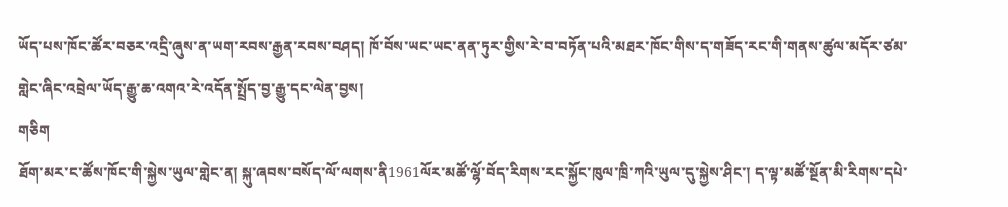ཡོད་པས་ཁོང་ཚོར་བཅར་འདྲི་ཞུས་ན་ཡག་རབས་རྒྱན་རབས་བཤད། ཁོ་བོས་ཡང་ཡང་ནན་ཏུར་གྱིས་རེ་བ་བཏོན་པའི་མཐར་ཁོང་གིས་ད་གཟོད་རང་གི་གནས་ཚུལ་མདོར་ཙམ་གླེང་ཞིང་འབྲེལ་ཡོད་རྒྱུ་ཆ་འགའ་རེ་འདོན་སྤྲོད་བྱ་རྒྱུ་དང་ལེན་བྱས།
གཅིག
ཐོག་མར་ང་ཚོས་ཁོང་གི་སྐྱེས་ཡུལ་གླེང་ན། སྐུ་ཞབས་བསོད་ལོ་ལགས་ནི1961ལོར་མཚོ་ལྷོ་བོད་རིགས་རང་སྐྱོང་ཁུལ་ཁྲི་ཀའི་ཡུལ་དུ་སྐྱེས་ཤིང་། ད་ལྟ་མཚོ་སྔོན་མི་རིགས་དཔེ་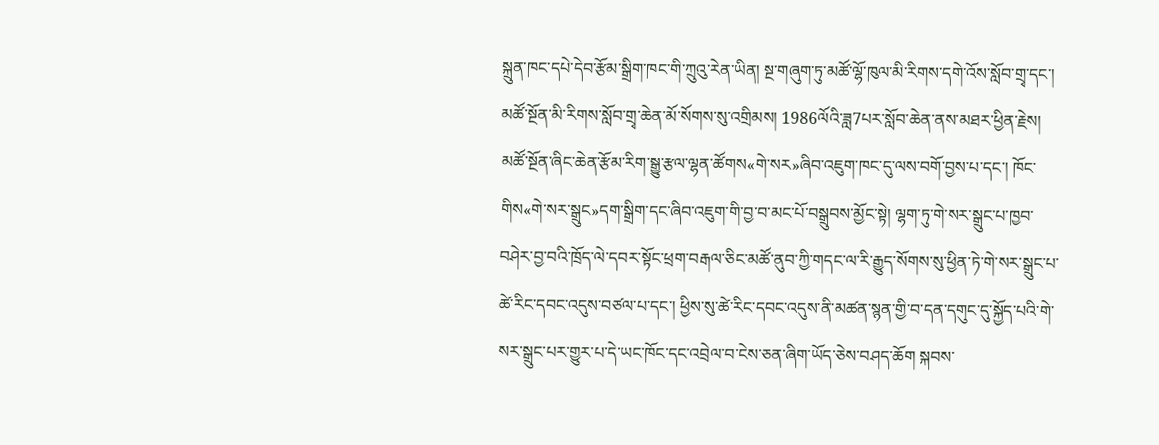སྐྲུན་ཁང་དཔེ་དེབ་རྩོམ་སྒྲིག་ཁང་གི་ཀྲུའུ་རེན་ཡིན། སྔ་གཞུག་ཏུ་མཚོ་ལྷོ་ཁུལ་མི་རིགས་དགེ་འོས་སློབ་གྲྭ་དང་། མཚོ་སྔོན་མི་རིགས་སློབ་གྲྭ་ཆེན་མོ་སོགས་སུ་འགྲིམས། 1986ལོའི་ཟླ7པར་སློབ་ཆེན་ནས་མཐར་ཕྱིན་རྗེས། མཚོ་སྔོན་ཞིང་ཆེན་རྩོམ་རིག་སྒྱུ་རྩལ་ལྷན་ཚོགས«གེ་སར»ཞིབ་འཇུག་ཁང་དུ་ལས་བགོ་བྱས་པ་དང་། ཁོང་གིས«གེ་སར་སྒྲུང»དག་སྒྲིག་དང་ཞིབ་འཇུག་གི་བྱ་བ་མང་པོ་བསྒྲུབས་མྱོང་སྟེ། ལྷག་ཏུ་གེ་སར་སྒྲུང་པ་ཁྱབ་བཤེར་བྱ་བའི་ཁྲོད་ལེ་དབར་སྟོང་ཕྲག་བརྒལ་ཅིང་མཚོ་ནུབ་ཀྱི་གདང་ལ་རི་རྒྱུད་སོགས་སུ་ཕྱིན་ཏེ་གེ་སར་སྒྲུང་པ་ཚེ་རིང་དབང་འདུས་བཙལ་པ་དང་། ཕྱིས་སུ་ཚེ་རིང་དབང་འདུས་ནི་མཚན་སྙན་གྱི་བ་དན་དགུང་དུ་སྐྱོད་པའི་གེ་སར་སྒྲུང་པར་གྱུར་པ་དེ་ཡང་ཁོང་དང་འབྲེལ་བ་ངེས་ཅན་ཞིག་ཡོད་ཅེས་བཤད་ཆོག སྐབས་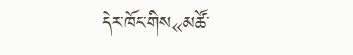དེར་ཁོང་གིས«མཚོ་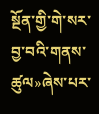སྔོན་གྱི་གེ་སར་བྱ་བའི་གནས་ཚུལ»ཞེས་པར་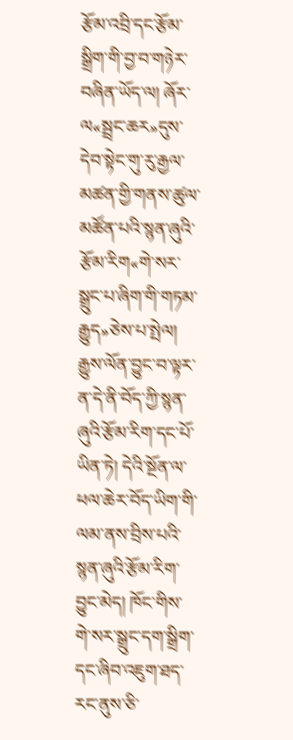རྩོམ་འབྲི་དང་རྩོམ་སྒྲིག་གི་བྱ་བ་གཉེར་བཞིན་ཡོད་ལ། ཞོར་ལ«སྦྲང་ཆར»དུས་དེབ་སྟེང་གུ་རུ་རྒྱལ་མཚན་གྱི་གནས་ཚུལ་མཚོན་པའི་སྙན་ཞུའི་རྩོམ་རིག«གེ་སར་སྒྲུང་པ་ཞིག་གི་གཏམ་རྒྱུད»ཅེས་པ་སྤེལ། རྒྱུས་ལོན་བྱུང་བ་ལྟར་ན་དེ་ནི་བོད་ཀྱི་སྙན་ཞུའི་རྩོམ་རིག་དང་པོ་ཡིན་ཏེ། དེའི་སྔོན་ལ་ཕལ་ཆེར་བོད་ཡིག་གི་ལམ་ནས་བྲིས་པའི་སྙན་ཞུའི་རྩོམ་རིག་བྱུང་མེད། ཁོང་གིས་གེ་སར་སྒྲུང་དག་སྒྲིག་དང་ཞིབ་འཇུག་ཐད་རང་ནུས་ཅི་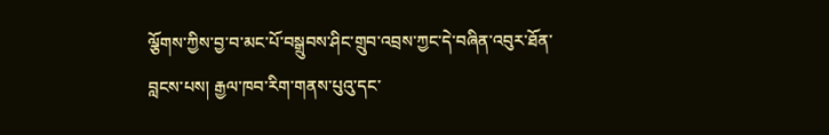ལྕོགས་ཀྱིས་བྱ་བ་མང་པོ་བསྒྲུབས་ཤིང་གྲུབ་འབྲས་ཀྱང་དེ་བཞིན་འབུར་ཐོན་བླངས་པས། རྒྱལ་ཁབ་རིག་གནས་པུའུ་དང་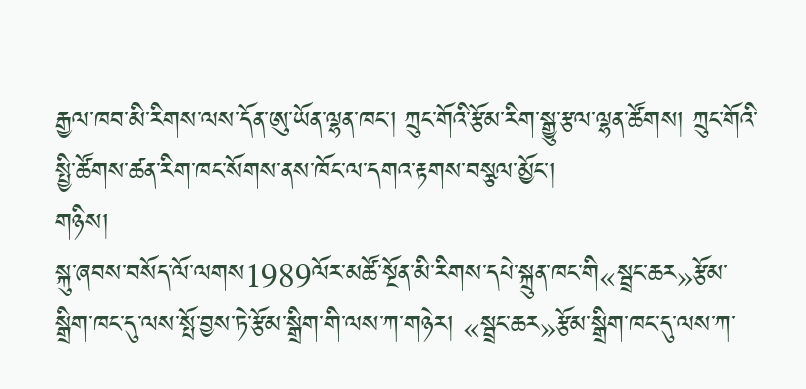རྒྱལ་ཁབ་མི་རིགས་ལས་དོན་ཨུ་ཡོན་ལྷན་ཁང་། ཀྲུང་གོའི་རྩོམ་རིག་སྒྱུ་རྩལ་ལྷན་ཚོགས། ཀྲུང་གོའི་སྤྱི་ཚོགས་ཚན་རིག་ཁང་སོགས་ནས་ཁོང་ལ་དགའ་རྟགས་བསྩལ་མྱོང་།
གཉིས།
སྐུ་ཞབས་བསོད་ལོ་ལགས1989ལོར་མཚོ་སྔོན་མི་རིགས་དཔེ་སྐྲུན་ཁང་གི«སྦྲང་ཆར»རྩོམ་སྒྲིག་ཁང་དུ་ལས་སྤོ་བྱས་ཏེ་རྩོམ་སྒྲིག་གི་ལས་ཀ་གཉེར། «སྦྲང་ཆར»རྩོམ་སྒྲིག་ཁང་དུ་ལས་ཀ་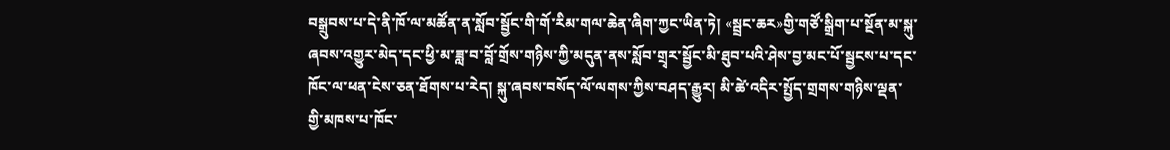བསྒྲུབས་པ་དེ་ནི་ཁོ་ལ་མཚོན་ན་སློབ་སྦྱོང་གི་གོ་རིམ་གལ་ཆེན་ཞིག་ཀྱང་ཡིན་ཏེ། «སྦྲང་ཆར»གྱི་གཙོ་སྒྲིག་པ་སྔོན་མ་སྐུ་ཞབས་འགྱུར་མེད་དང་ཕྱི་མ་ཟླ་བ་བློ་གྲོས་གཉིས་ཀྱི་མདུན་ནས་སློབ་གྲྭར་སྦྱོང་མི་ཐུབ་པའི་ཤེས་བྱ་མང་པོ་སྦྱངས་པ་དང་ཁོང་ལ་ཕན་ངེས་ཅན་ཐོགས་པ་རེད། སྐུ་ཞབས་བསོད་ལོ་ལགས་ཀྱིས་བཤད་རྒྱུར། མི་ཚེ་འདིར་སྤྱོད་གྲགས་གཉིས་ལྡན་གྱི་མཁས་པ་ཁོང་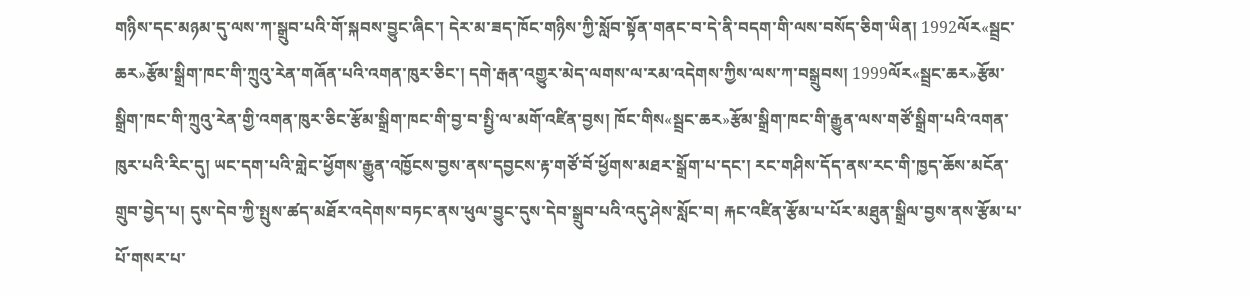གཉིས་དང་མཉམ་དུ་ལས་ཀ་སྒྲུབ་པའི་གོ་སྐབས་བྱུང་ཞིང་། དེར་མ་ཟད་ཁོང་གཉིས་ཀྱི་སློབ་སྟོན་གནང་བ་དེ་ནི་བདག་གི་ལས་བསོད་ཅིག་ཡིན། 1992ལོར«སྦྲང་ཆར»རྩོམ་སྒྲིག་ཁང་གི་ཀྲུའུ་རེན་གཞོན་པའི་འགན་ཁུར་ཅིང་། དགེ་རྒན་འགྱུར་མེད་ལགས་ལ་རམ་འདེགས་ཀྱིས་ལས་ཀ་བསྒྲུབས། 1999ལོར«སྦྲང་ཆར»རྩོམ་སྒྲིག་ཁང་གི་ཀྲུའུ་རེན་གྱི་འགན་ཁུར་ཅིང་རྩོམ་སྒྲིག་ཁང་གི་བྱ་བ་སྤྱི་ལ་མགོ་འཛིན་བྱས། ཁོང་གིས«སྦྲང་ཆར»རྩོམ་སྒྲིག་ཁང་གི་རྒྱུན་ལས་གཙོ་སྒྲིག་པའི་འགན་ཁུར་པའི་རིང་དུ། ཡང་དག་པའི་གླེང་ཕྱོགས་རྒྱུན་འཁྱོངས་བྱས་ནས་དབྱངས་རྟ་གཙོ་བོ་ཕྱོགས་མཐར་སྒྲོག་པ་དང་། རང་གཤིས་དོད་ནས་རང་གི་ཁྱད་ཆོས་མངོན་གྲུབ་བྱེད་པ། དུས་དེབ་ཀྱི་སྤུས་ཚད་མཐོར་འདེགས་བཏང་ནས་ཕུལ་བྱུང་དུས་དེབ་སྒྲུབ་པའི་འདུ་ཤེས་སློང་བ། རྐང་འཛིན་རྩོམ་པ་པོར་མཐུན་སྒྲིལ་བྱས་ནས་རྩོམ་པ་པོ་གསར་པ་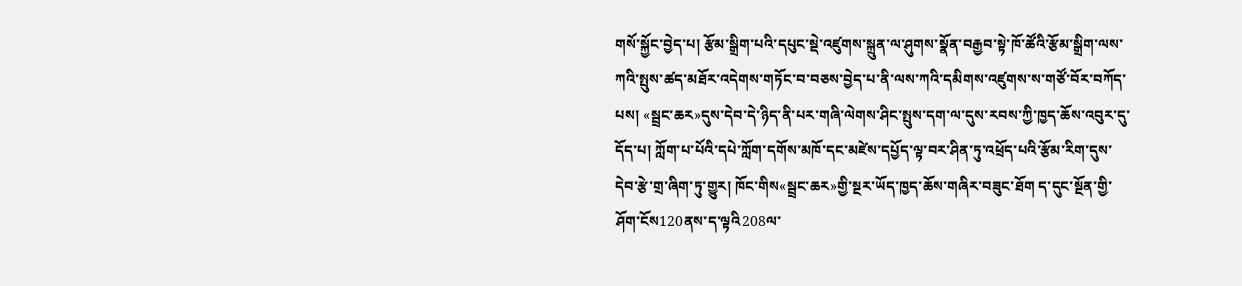གསོ་སྐྱོང་བྱེད་པ། རྩོམ་སྒྲིག་པའི་དཔུང་སྡེ་འཛུགས་སྐྲུན་ལ་ཤུགས་སྣོན་བརྒྱབ་སྟེ་ཁོ་ཚོའི་རྩོམ་སྒྲིག་ལས་ཀའི་སྤུས་ཚད་མཐོར་འདེགས་གཏོང་བ་བཅས་བྱེད་པ་ནི་ལས་ཀའི་དམིགས་འཛུགས་ས་གཙོ་བོར་བཀོད་པས། «སྦྲང་ཆར»དུས་དེབ་དེ་ཉིད་ནི་པར་གཞི་ལེགས་ཤིང་སྤུས་དག་ལ་དུས་རབས་ཀྱི་ཁྱད་ཆོས་འབུར་དུ་དོད་པ། ཀློག་པ་པོའི་དཔེ་ཀློག་དགོས་མཁོ་དང་མཛེས་དཔྱོད་ལྟ་བར་ཤིན་ཏུ་འཕྲོད་པའི་རྩོམ་རིག་དུས་དེབ་རྩེ་གྲ་ཞིག་ཏུ་གྱུར། ཁོང་གིས«སྦྲང་ཆར»གྱི་སྔར་ཡོད་ཁྱད་ཆོས་གཞིར་བཟུང་ཐོག ད་དུང་སྔོན་གྱི་ཤོག་ངོས120ནས་ད་ལྟའི208ལ་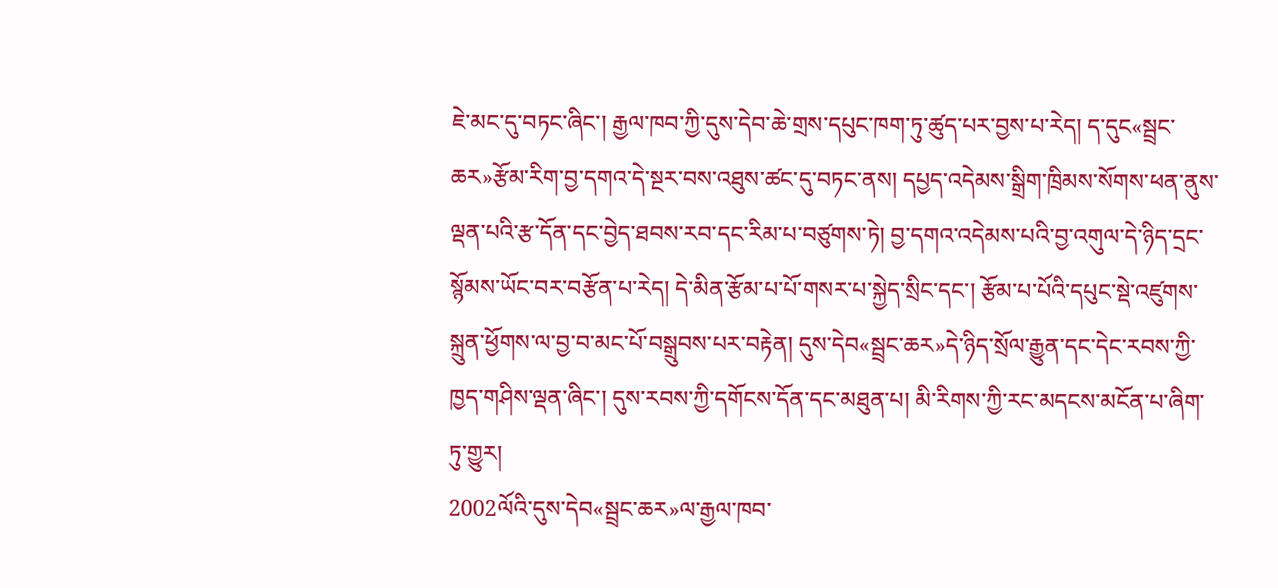ཇེ་མང་དུ་བཏང་ཞིང་། རྒྱལ་ཁབ་ཀྱི་དུས་དེབ་ཆེ་གྲས་དཔུང་ཁག་ཏུ་ཚུད་པར་བྱས་པ་རེད། ད་དུང«སྦྲང་ཆར»རྩོམ་རིག་བྱ་དགའ་དེ་སྔར་བས་འཐུས་ཚང་དུ་བཏང་ནས། དཔྱད་འདེམས་སྒྲིག་ཁྲིམས་སོགས་ཕན་ནུས་ལྡན་པའི་རྩ་དོན་དང་བྱེད་ཐབས་རབ་དང་རིམ་པ་བཙུགས་ཏེ། བྱ་དགའ་འདེམས་པའི་བྱ་འགུལ་དེ་ཉིད་དྲང་སྙོམས་ཡོང་བར་བརྩོན་པ་རེད། དེ་མིན་རྩོམ་པ་པོ་གསར་པ་སྐྱེད་སྲིང་དང་། རྩོམ་པ་པོའི་དཔུང་སྡེ་འཛུགས་སྐྲུན་ཕྱོགས་ལ་བྱ་བ་མང་པོ་བསྒྲུབས་པར་བརྟེན། དུས་དེབ«སྦྲང་ཆར»དེ་ཉིད་སྲོལ་རྒྱུན་དང་དེང་རབས་ཀྱི་ཁྱད་གཤིས་ལྡན་ཞིང་། དུས་རབས་ཀྱི་དགོངས་དོན་དང་མཐུན་པ། མི་རིགས་ཀྱི་རང་མདངས་མངོན་པ་ཞིག་ཏུ་གྱུར།
2002ལོའི་དུས་དེབ«སྦྲང་ཆར»ལ་རྒྱལ་ཁབ་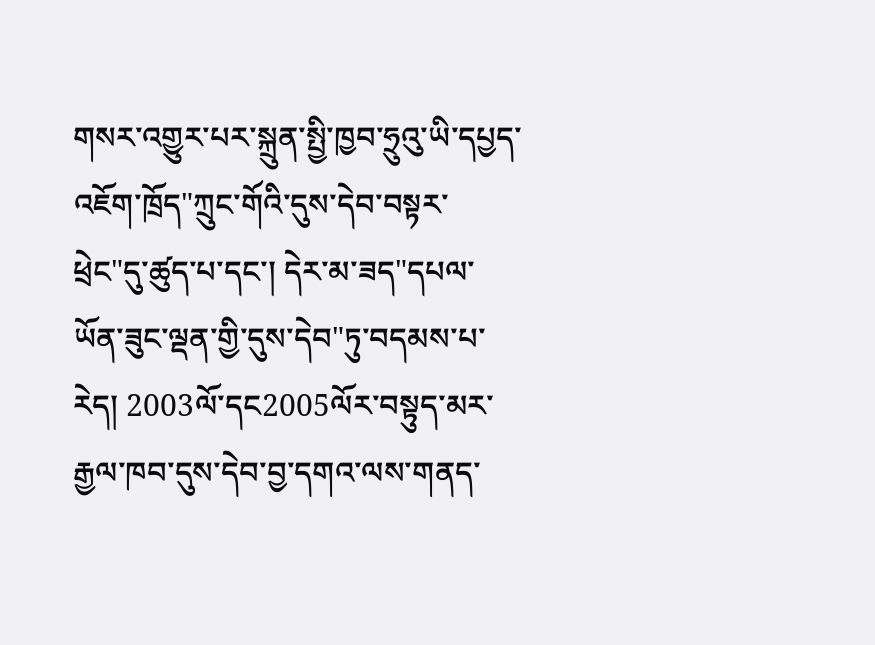གསར་འགྱུར་པར་སྐྲུན་སྤྱི་ཁྱབ་ཧྲུའུ་ཡི་དཔྱད་འཇོག་ཁྲོད"ཀྲུང་གོའི་དུས་དེབ་བསྟར་ཕྲེང"དུ་ཚུད་པ་དང་། དེར་མ་ཟད"དཔལ་ཡོན་ཟུང་ལྡན་གྱི་དུས་དེབ"ཏུ་བདམས་པ་རེད། 2003ལོ་དང2005ལོར་བསྟུད་མར་རྒྱལ་ཁབ་དུས་དེབ་བྱ་དགའ་ལས་གནད་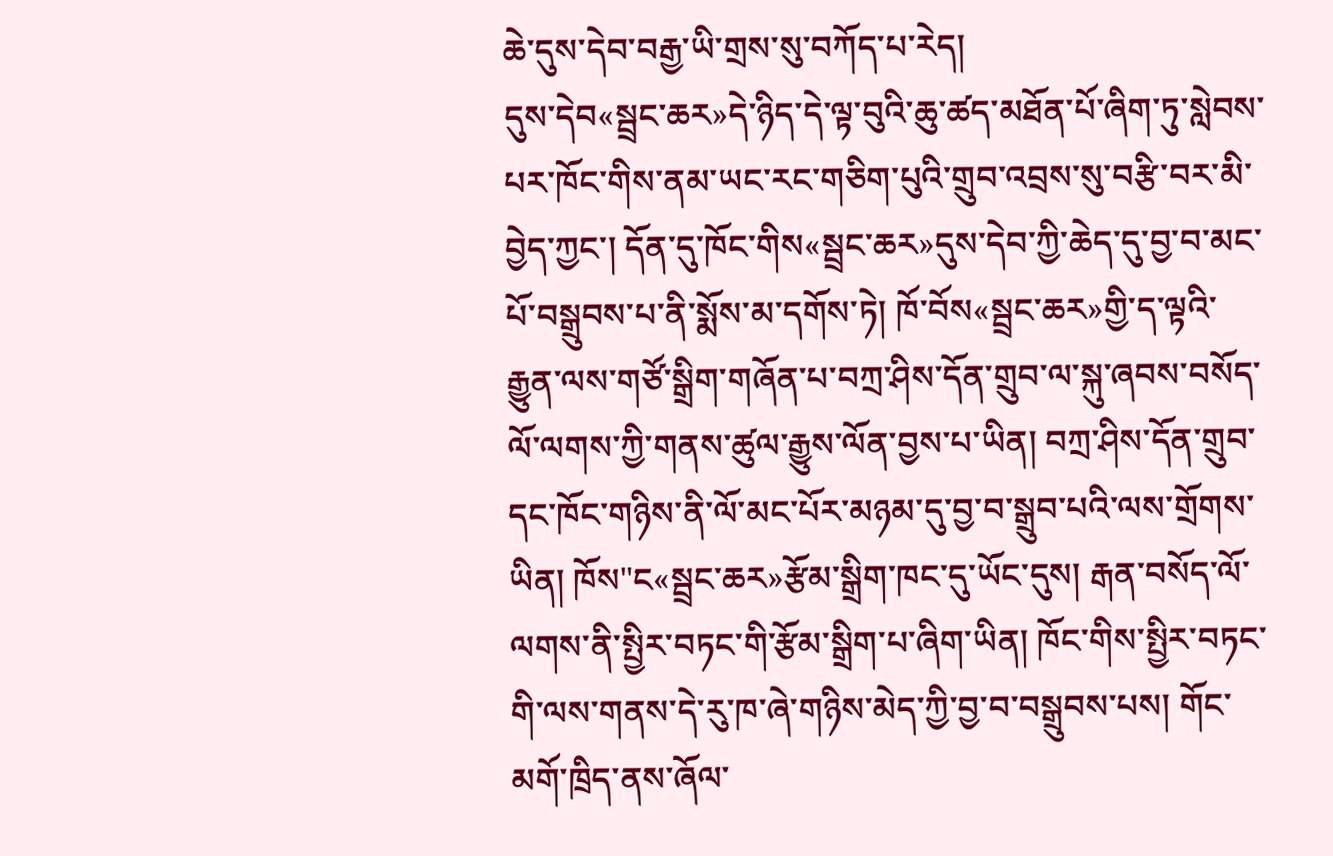ཆེ་དུས་དེབ་བརྒྱ་ཡི་གྲས་སུ་བཀོད་པ་རེད།
དུས་དེབ«སྦྲང་ཆར»དེ་ཉིད་དེ་ལྟ་བུའི་ཆུ་ཚད་མཐོན་པོ་ཞིག་ཏུ་སླེབས་པར་ཁོང་གིས་ནམ་ཡང་རང་གཅིག་པུའི་གྲུབ་འབྲས་སུ་བརྩི་བར་མི་བྱེད་ཀྱང་། དོན་དུ་ཁོང་གིས«སྦྲང་ཆར»དུས་དེབ་ཀྱི་ཆེད་དུ་བྱ་བ་མང་པོ་བསྒྲུབས་པ་ནི་སྨོས་མ་དགོས་ཏེ། ཁོ་བོས«སྦྲང་ཆར»གྱི་ད་ལྟའི་རྒྱུན་ལས་གཙོ་སྒྲིག་གཞོན་པ་བཀྲ་ཤིས་དོན་གྲུབ་ལ་སྐུ་ཞབས་བསོད་ལོ་ལགས་ཀྱི་གནས་ཚུལ་རྒྱུས་ལོན་བྱས་པ་ཡིན། བཀྲ་ཤིས་དོན་གྲུབ་དང་ཁོང་གཉིས་ནི་ལོ་མང་པོར་མཉམ་དུ་བྱ་བ་སྒྲུབ་པའི་ལས་གྲོགས་ཡིན། ཁོས"ང«སྦྲང་ཆར»རྩོམ་སྒྲིག་ཁང་དུ་ཡོང་དུས། རྒན་བསོད་ལོ་ལགས་ནི་སྤྱིར་བཏང་གི་རྩོམ་སྒྲིག་པ་ཞིག་ཡིན། ཁོང་གིས་སྤྱིར་བཏང་གི་ལས་གནས་དེ་རུ་ཁ་ཞེ་གཉིས་མེད་ཀྱི་བྱ་བ་བསྒྲུབས་པས། གོང་མགོ་ཁྲིད་ནས་ཞོལ་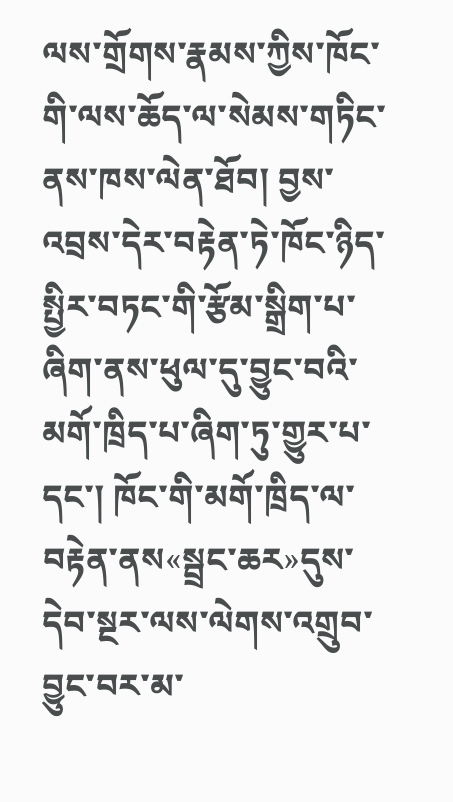ལས་གྲོགས་རྣམས་ཀྱིས་ཁོང་གི་ལས་ཆོད་ལ་སེམས་གཏིང་ནས་ཁས་ལེན་ཐོབ། བྱས་འབྲས་དེར་བརྟེན་ཏེ་ཁོང་ཉིད་སྤྱིར་བཏང་གི་རྩོམ་སྒྲིག་པ་ཞིག་ནས་ཕུལ་དུ་བྱུང་བའི་མགོ་ཁྲིད་པ་ཞིག་ཏུ་གྱུར་པ་དང་། ཁོང་གི་མགོ་ཁྲིད་ལ་བརྟེན་ནས«སྦྲང་ཆར»དུས་དེབ་སྔར་ལས་ལེགས་འགྲུབ་བྱུང་བར་མ་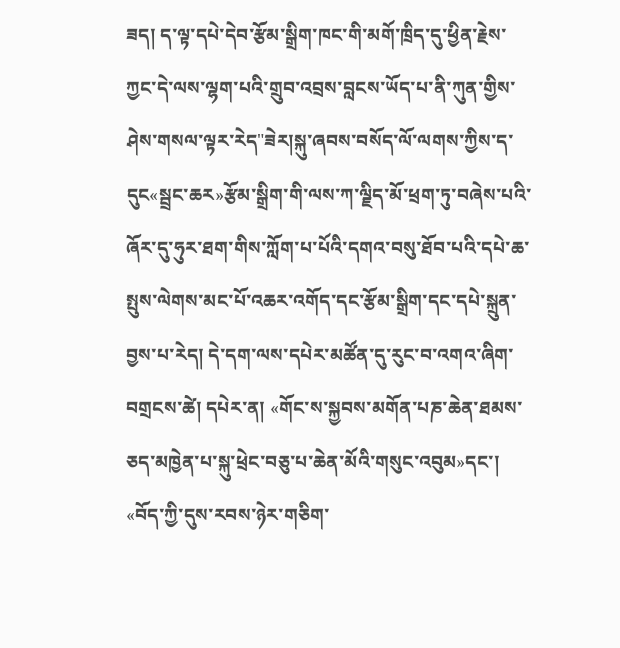ཟད། ད་ལྟ་དཔེ་དེབ་རྩོམ་སྒྲིག་ཁང་གི་མགོ་ཁྲིད་དུ་ཕྱིན་རྗེས་ཀྱང་དེ་ལས་ལྷག་པའི་གྲུབ་འབྲས་བླངས་ཡོད་པ་ནི་ཀུན་གྱིས་ཤེས་གསལ་ལྟར་རེད"ཟེར།སྐུ་ཞབས་བསོད་ལོ་ལགས་ཀྱིས་ད་དུང«སྦྲང་ཆར»རྩོམ་སྒྲིག་གི་ལས་ཀ་ལྗིད་མོ་ཕྲག་ཏུ་བཞེས་པའི་ཞོར་དུ་ཧུར་ཐག་གིས་ཀློག་པ་པོའི་དགའ་བསུ་ཐོབ་པའི་དཔེ་ཆ་སྤུས་ལེགས་མང་པོ་འཆར་འགོད་དང་རྩོམ་སྒྲིག་དང་དཔེ་སྐྲུན་བྱས་པ་རེད། དེ་དག་ལས་དཔེར་མཚོན་དུ་རུང་བ་འགའ་ཞིག་བགྲངས་ཚེ། དཔེར་ན། «གོང་ས་སྐྱབས་མགོན་པཎ་ཆེན་ཐམས་ཅད་མཁྱེན་པ་སྐུ་ཕྲེང་བཅུ་པ་ཆེན་མོའི་གསུང་འབུམ»དང་། «བོད་ཀྱི་དུས་རབས་ཉེར་གཅིག་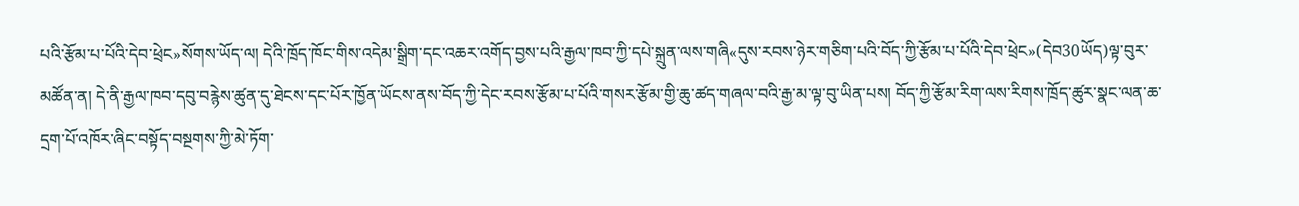པའི་རྩོམ་པ་པོའི་དེབ་ཕྲེང»སོགས་ཡོད་ལ། དེའི་ཁྲོད་ཁོང་གིས་འདེམ་སྒྲིག་དང་འཆར་འགོད་བྱས་པའི་རྒྱལ་ཁབ་ཀྱི་དཔེ་སྐྲུན་ལས་གཞི«དུས་རབས་ཉེར་གཅིག་པའི་བོད་ཀྱི་རྩོམ་པ་པོའི་དེབ་ཕྲེང»(དེབ30ཡོད)ལྟ་བུར་མཚོན་ན། དེ་ནི་རྒྱལ་ཁབ་དབུ་བརྙེས་ཚུན་དུ་ཐེངས་དང་པོར་ཁྱོན་ཡོངས་ནས་བོད་ཀྱི་དེང་རབས་རྩོམ་པ་པོའི་གསར་རྩོམ་གྱི་ཆུ་ཚད་གཞལ་བའི་རྒྱ་མ་ལྟ་བུ་ཡིན་པས། བོད་ཀྱི་རྩོམ་རིག་ལས་རིགས་ཁྲོད་ཚུར་སྣང་ལན་ཆ་དྲག་པོ་འཁོར་ཞིང་བསྟོད་བསྔགས་ཀྱི་མེ་ཏོག་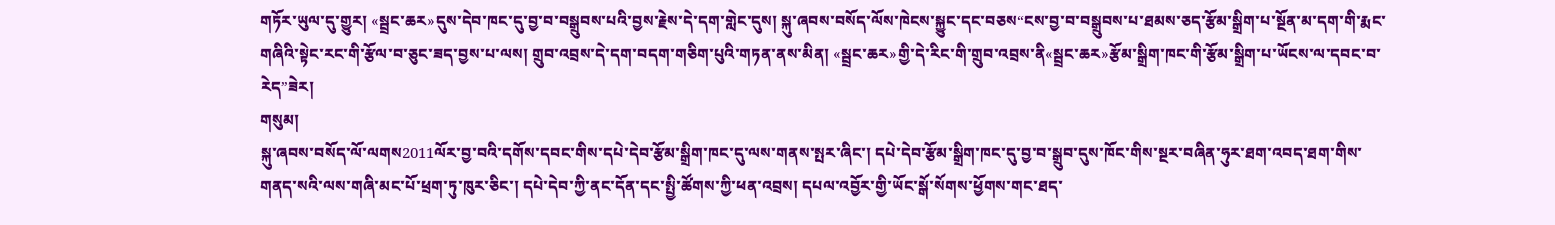གཏོར་ཡུལ་དུ་གྱུར། «སྦྲང་ཆར»དུས་དེབ་ཁང་དུ་བྱ་བ་བསྒྲུབས་པའི་བྱས་རྗེས་དེ་དག་གླེང་དུས། སྐུ་ཞབས་བསོད་ལོས་ཁེངས་སྐྱུང་དང་བཅས“ངས་བྱ་བ་བསྒྲུབས་པ་ཐམས་ཅད་རྩོམ་སྒྲིག་པ་སྔོན་མ་དག་གི་རྨང་གཞིའི་སྟེང་རང་གི་རྩོལ་བ་ཅུང་ཟད་བྱས་པ་ལས། གྲུབ་འབྲས་དེ་དག་བདག་གཅིག་པུའི་གཏན་ནས་མིན། «སྦྲང་ཆར»གྱི་དེ་རིང་གི་གྲུབ་འབྲས་ནི«སྦྲང་ཆར»རྩོམ་སྒྲིག་ཁང་གི་རྩོམ་སྒྲིག་པ་ཡོངས་ལ་དབང་བ་རེད”ཟེར།
གསུམ།
སྐུ་ཞབས་བསོད་ལོ་ལགས2011ལོར་བྱ་བའི་དགོས་དབང་གིས་དཔེ་དེབ་རྩོམ་སྒྲིག་ཁང་དུ་ལས་གནས་སྤར་ཞིང་། དཔེ་དེབ་རྩོམ་སྒྲིག་ཁང་དུ་བྱ་བ་སྒྲུབ་དུས་ཁོང་གིས་སྔར་བཞིན་ཧུར་ཐག་འབད་ཐག་གིས་གནད་སའི་ལས་གཞི་མང་པོ་ཕྲག་ཏུ་ཁུར་ཅིང་། དཔེ་དེབ་ཀྱི་ནང་དོན་དང་སྤྱི་ཚོགས་ཀྱི་ཕན་འབྲས། དཔལ་འབྱོར་གྱི་ཡོང་སྒོ་སོགས་ཕྱོགས་གང་ཐད་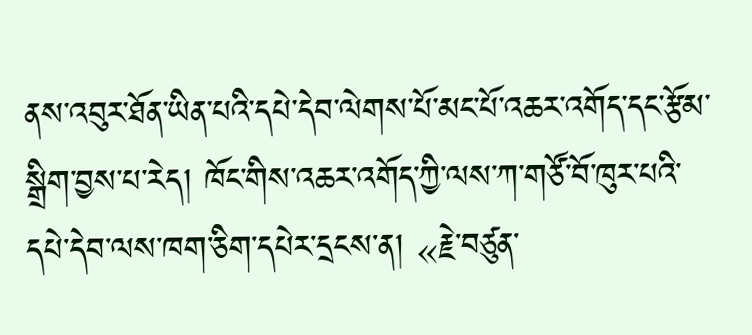ནས་འབུར་ཐོན་ཡིན་པའི་དཔེ་དེབ་ལེགས་པོ་མང་པོ་འཆར་འགོད་དང་རྩོམ་སྒྲིག་བྱས་པ་རེད། ཁོང་གིས་འཆར་འགོད་ཀྱི་ལས་ཀ་གཙོ་བོ་ཁུར་པའི་དཔེ་དེབ་ལས་ཁག་ཅིག་དཔེར་དྲངས་ན། «རྗེ་བཙུན་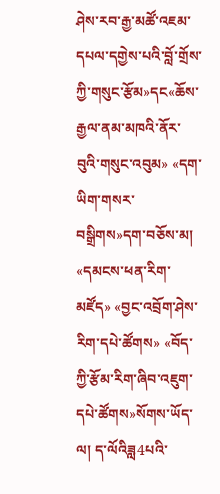ཤེས་རབ་རྒྱ་མཚོ་འཇམ་དཔལ་དགྱེས་པའི་བློ་གྲོས་ཀྱི་གསུང་རྩོམ»དང«ཆོས་རྒྱལ་ནམ་མཁའི་ནོར་བུའི་གསུང་འབུམ» «དག་ཡིག་གསར་བསྒྲིགས»དག་བཅོས་མ། «དམངས་ཕན་རིག་མཛོད» «བྱང་འབྲོག་ཤེས་རིག་དཔེ་ཚོགས» «བོད་ཀྱི་རྩོམ་རིག་ཞིབ་འཇུག་དཔེ་ཚོགས»སོགས་ཡོད་ལ། ད་ལོའིཟླ4པའི་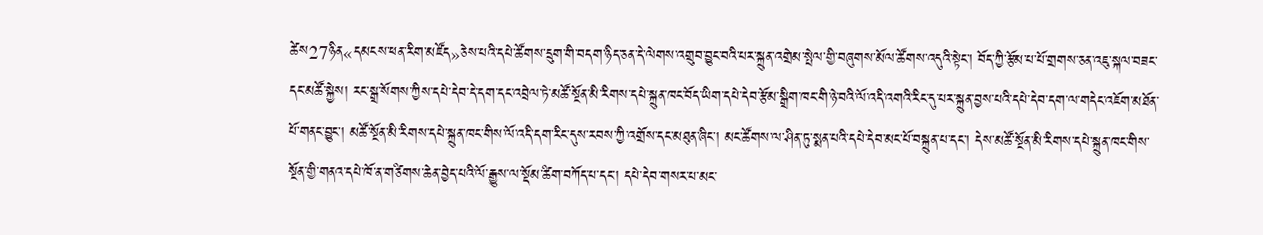ཚེས27ཉིན«དམངས་ཕན་རིག་མཛོད»ཅེས་པའི་དཔེ་ཚོགས་དྲུག་གི་བདག་ཉིད་ཅན་དེ་ལེགས་འགྲུབ་བྱུང་བའི་པར་སྐྲུན་འགྲེམ་སྤེལ་གྱི་བཞུགས་མོལ་ཚོགས་འདུའི་སྟེང་། བོད་ཀྱི་རྩོམ་པ་པོ་གྲགས་ཅན་འཇུ་སྐལ་བཟང་དང་མཚོ་སྐྱེས། རང་སྒྲ་སོགས་ཀྱིས་དཔེ་དེབ་དེ་དག་དང་འབྲེལ་ཏེ་མཚོ་སྔོན་མི་རིགས་དཔེ་སྐྲུན་ཁང་བོད་ཡིག་དཔེ་དེབ་རྩོམ་སྒྲིག་ཁང་གི་ཉེ་བའི་ལོ་འདི་འགའི་རིང་དུ་པར་སྐྲུན་བྱས་པའི་དཔེ་དེབ་དག་ལ་གདེང་འཇོག་མཐོན་པོ་གནང་བྱུང་། མཚོ་སྔོན་མི་རིགས་དཔེ་སྐྲུན་ཁང་གིས་ལོ་འདི་དག་རིང་དུས་རབས་ཀྱི་འགྲོས་དང་མཐུན་ཞིང་། མང་ཚོགས་ལ་ཤིན་ཏུ་སྨན་པའི་དཔེ་དེབ་མང་པོ་བསྐྲུན་པ་དང་། དེས་མཚོ་སྔོན་མི་རིགས་དཔེ་སྐྲུན་ཁང་གིས་སྔོན་གྱི་གནའ་དཔེ་ཁོ་ན་གཙིགས་ཆེན་བྱེད་པའི་ལོ་རྒྱུས་ལ་སྡོམ་ཚིག་བཀོད་པ་དང་། དཔེ་དེབ་གསར་པ་མང་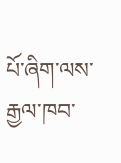པོ་ཞིག་ལས་རྒྱལ་ཁབ་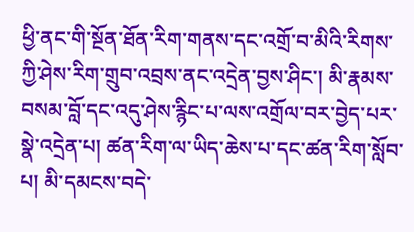ཕྱི་ནང་གི་སྔོན་ཐོན་རིག་གནས་དང་འགྲོ་བ་མིའི་རིགས་ཀྱི་ཤེས་རིག་གྲུབ་འབྲས་ནང་འདྲེན་བྱས་ཤིང་། མི་རྣམས་བསམ་བློ་དང་འདུ་ཤེས་རྙིང་པ་ལས་འགྲོལ་བར་བྱེད་པར་སྣེ་འདྲེན་པ། ཚན་རིག་ལ་ཡིད་ཆེས་པ་དང་ཚན་རིག་སློབ་པ། མི་དམངས་བདེ་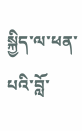སྐྱིད་ལ་ཕན་པའི་བློ་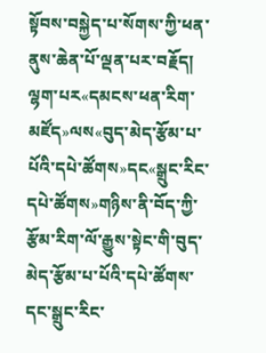སྟོབས་བསྐྱེད་པ་སོགས་ཀྱི་ཕན་ནུས་ཆེན་པོ་ལྡན་པར་བརྗོད། ལྷག་པར«དམངས་ཕན་རིག་མཛོད»ལས«བུད་མེད་རྩོམ་པ་པོའི་དཔེ་ཚོགས»དང«སྒྲུང་རིང་དཔེ་ཚོགས»གཉིས་ནི་བོད་ཀྱི་རྩོམ་རིག་ལོ་རྒྱུས་སྟེང་གི་བུད་མེད་རྩོམ་པ་པོའི་དཔེ་ཚོགས་དང་སྒྲུང་རིང་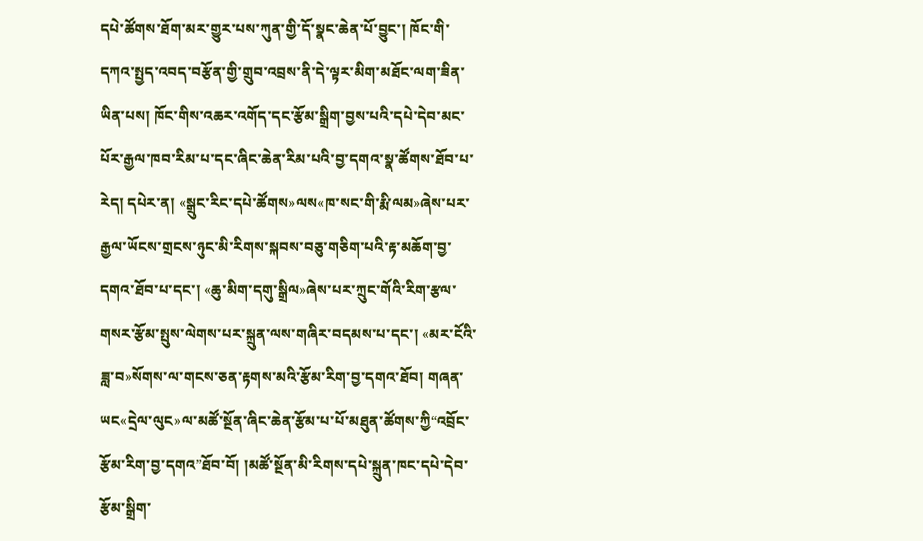དཔེ་ཚོགས་ཐོག་མར་གྱུར་པས་ཀུན་གྱི་དོ་སྣང་ཆེན་པོ་བྱུང་། ཁོང་གི་དཀའ་སྤྱད་འབད་བརྩོན་གྱི་གྲུབ་འབྲས་ནི་དེ་ལྟར་མིག་མཐོང་ལག་ཟིན་ཡིན་པས། ཁོང་གིས་འཆར་འགོད་དང་རྩོམ་སྒྲིག་བྱས་པའི་དཔེ་དེབ་མང་པོར་རྒྱལ་ཁབ་རིམ་པ་དང་ཞིང་ཆེན་རིམ་པའི་བྱ་དགའ་སྣ་ཚོགས་ཐོབ་པ་རེད། དཔེར་ན། «སྒྲུང་རིང་དཔེ་ཚོགས»ལས«ཁ་སང་གི་རྨི་ལམ»ཞེས་པར་རྒྱལ་ཡོངས་གྲངས་ཉུང་མི་རིགས་སྐབས་བཅུ་གཅིག་པའི་རྟ་མཆོག་བྱ་དགའ་ཐོབ་པ་དང་། «ཆུ་མིག་དགུ་སྒྲིལ»ཞེས་པར་ཀྲུང་གོའི་རིག་རྩལ་གསར་རྩོམ་སྤུས་ལེགས་པར་སྐྲུན་ལས་གཞིར་བདམས་པ་དང་། «མར་ངོའི་ཟླ་བ»སོགས་ལ་གངས་ཅན་རྟགས་མའི་རྩོམ་རིག་བྱ་དགའ་ཐོབ། གཞན་ཡང«དྲེལ་ལུང»ལ་མཚོ་སྔོན་ཞིང་ཆེན་རྩོམ་པ་པོ་མཐུན་ཚོགས་ཀྱི“འབྲོང་རྩོམ་རིག་བྱ་དགའ”ཐོབ་བོ། །མཚོ་སྔོན་མི་རིགས་དཔེ་སྐྲུན་ཁང་དཔེ་དེབ་རྩོམ་སྒྲིག་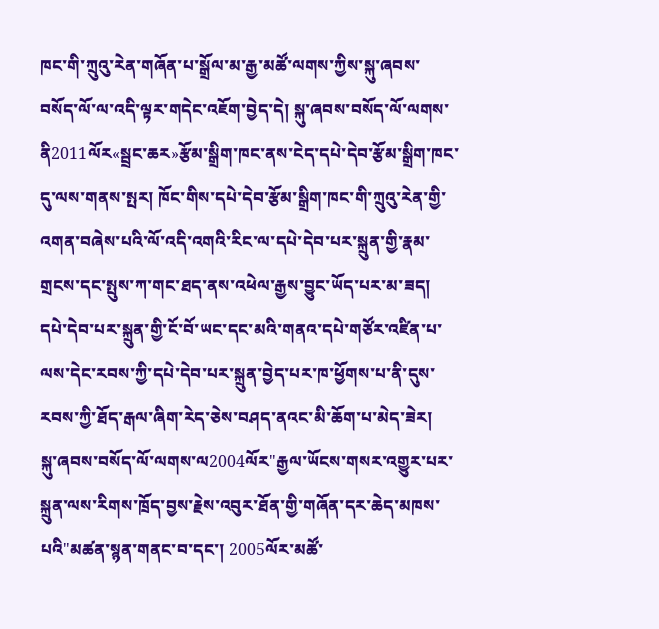ཁང་གི་ཀྲུའུ་རེན་གཞོན་པ་སྒྲོལ་མ་རྒྱ་མཚོ་ལགས་ཀྱིས་སྐུ་ཞབས་བསོད་ལོ་ལ་འདི་ལྟར་གདེང་འཇོག་བྱེད་དེ། སྐུ་ཞབས་བསོད་ལོ་ལགས་ནི2011ལོར«སྦྲང་ཆར»རྩོམ་སྒྲིག་ཁང་ནས་ངེད་དཔེ་དེབ་རྩོམ་སྒྲིག་ཁང་དུ་ལས་གནས་སྤར། ཁོང་གིས་དཔེ་དེབ་རྩོམ་སྒྲིག་ཁང་གི་ཀྲུའུ་རེན་གྱི་འགན་བཞེས་པའི་ལོ་འདི་འགའི་རིང་ལ་དཔེ་དེབ་པར་སྐྲུན་གྱི་རྣམ་གྲངས་དང་སྤུས་ཀ་གང་ཐད་ནས་འཕེལ་རྒྱས་བྱུང་ཡོད་པར་མ་ཟད། དཔེ་དེབ་པར་སྐྲུན་གྱི་ངོ་བོ་ཡང་དང་མའི་གནའ་དཔེ་གཙོར་འཛིན་པ་ལས་དེང་རབས་ཀྱི་དཔེ་དེབ་པར་སྐྲུན་བྱེད་པར་ཁ་ཕྱོགས་པ་ནི་དུས་རབས་ཀྱི་ཐོད་རྒལ་ཞིག་རེད་ཅེས་བཤད་ནའང་མི་ཆོག་པ་མེད་ཟེར།
སྐུ་ཞབས་བསོད་ལོ་ལགས་ལ2004ལོར"རྒྱལ་ཡོངས་གསར་འགྱུར་པར་སྐྲུན་ལས་རིགས་ཁྲོད་བྱས་རྗེས་འབུར་ཐོན་གྱི་གཞོན་དར་ཆེད་མཁས་པའི"མཚན་སྙན་གནང་བ་དང་། 2005ལོར་མཚོ་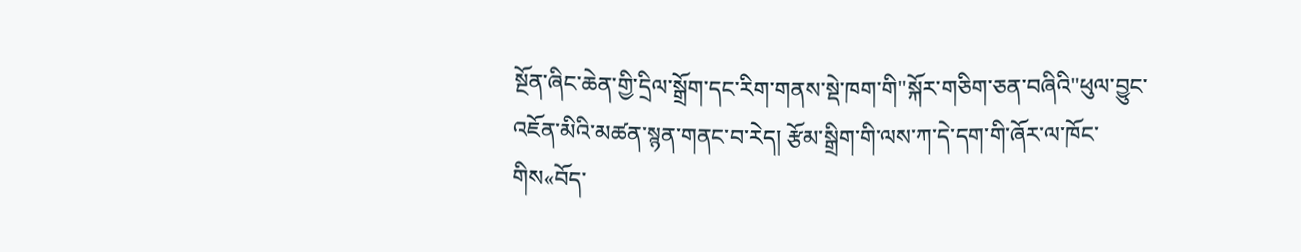སྔོན་ཞིང་ཆེན་གྱི་དྲིལ་སྒྲོག་དང་རིག་གནས་སྡེ་ཁག་གི"སྐོར་གཅིག་ཅན་བཞིའི"ཕུལ་བྱུང་འཇོན་མིའི་མཚན་སྙན་གནང་བ་རེད། རྩོམ་སྒྲིག་གི་ལས་ཀ་དེ་དག་གི་ཞོར་ལ་ཁོང་གིས«བོད་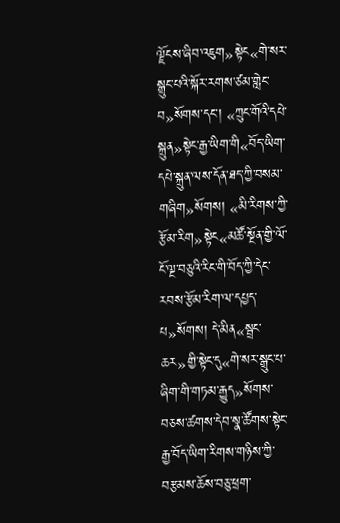ལྗོངས་ཞིབ་འཇུག»སྟེང«གེ་སར་སྒྲུང་པའི་སྐོར་རགས་ཙམ་གླེང་བ»སོགས་དང་། «ཀྲུང་གོའི་དཔེ་སྐྲུན»སྟེང་རྒྱ་ཡིག་གི«བོད་ཡིག་དཔེ་སྐྲུན་ལས་དོན་ཐད་ཀྱི་བསམ་གཞིག»སོགས། «མི་རིགས་ཀྱི་རྩོམ་རིག»སྟེང«མཚོ་སྔོན་གྱི་ལོ་ངོ་ལྔ་བཅུའི་རིང་གི་བོད་ཀྱི་དེང་རབས་རྩོམ་རིག་ལ་དཔྱད་པ»སོགས། དེ་མིན«སྦྲང་ཆར»གྱི་སྟེང་དུ«གེ་སར་སྒྲུང་པ་ཞིག་གི་གཏམ་རྒྱུད»སོགས་བཅས་ཚགས་དེབ་སྣ་ཚོགས་སྟེང་རྒྱ་བོད་ཡིག་རིགས་གཉིས་ཀྱི་བརྩམས་ཆོས་བཅུ་ཕྲག་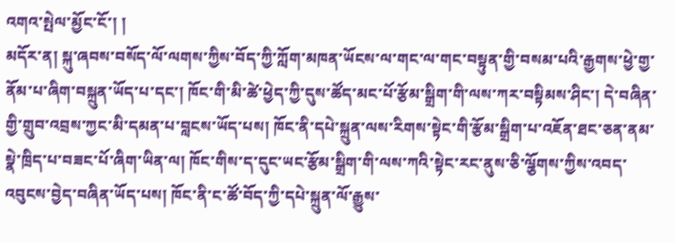འགའ་སྤེལ་མྱོང་ངོ་། །
མདོར་ན། སྐུ་ཞབས་བསོད་ལོ་ལགས་ཀྱིས་བོད་ཀྱི་ཀློག་མཁན་ཡོངས་ལ་གང་ལ་གང་བསྟུན་གྱི་བསམ་པའི་རྒྱགས་ཕྱེ་གྱ་ནོམ་པ་ཞིག་བསྐྲུན་ཡོད་པ་དང་། ཁོང་གི་མི་ཚེ་ཕྱེད་ཀྱི་དུས་ཚོད་མང་པོ་རྩོམ་སྒྲིག་གི་ལས་ཀར་བསྟིམས་ཤིང་། དེ་བཞིན་གྱི་གྲུབ་འབྲས་ཀྱང་མི་དམན་པ་བླངས་ཡོད་པས། ཁོང་ནི་དཔེ་སྐྲུན་ལས་རིགས་སྟེང་གི་རྩོམ་སྒྲིག་པ་འཇོན་ཐང་ཅན་ནམ་སྣེ་ཁྲིད་པ་བཟང་པོ་ཞིག་ཡིན་ལ། ཁོང་གིས་ད་དུང་ཡང་རྩོམ་སྒྲིག་གི་ལས་ཀའི་སྟེང་རང་ནུས་ཅི་ལྕོགས་ཀྱིས་འབད་འབུངས་བྱེད་བཞིན་ཡོད་པས། ཁོང་ནི་ང་ཚོ་བོད་ཀྱི་དཔེ་སྐྲུན་ལོ་རྒྱུས་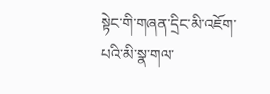སྟེང་གི་གཞན་དྲིང་མི་འཇོག་པའི་མི་སྣ་གལ་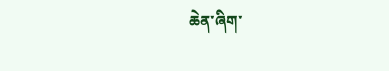ཆེན་ཞིག་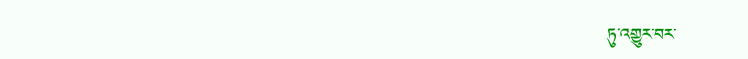ཏུ་འགྱུར་བར་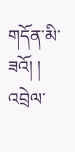གདོན་མི་ཟའོ། །
འབྲེལ་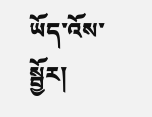ཡོད་འོས་སྦྱོར།